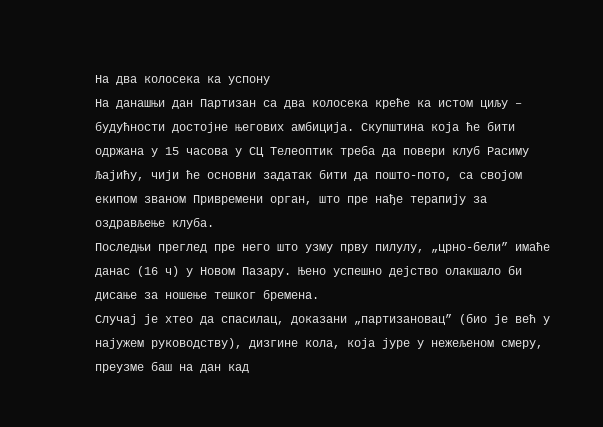На два колосека ка успону
На данашњи дан Партизан са два колосека креће ка истом циљу – будућности достојне његових амбиција. Скупштина која ће бити одржана у 15 часова у СЦ Телеоптик треба да повери клуб Расиму Љајићу, чији ће основни задатак бити да пошто-пото, са својом екипом званом Привремени орган, што пре нађе терапију за оздрављење клуба.
Последњи преглед пре него што узму прву пилулу, „црно-бели” имаће данас (16 ч) у Новом Пазару. Њено успешно дејство олакшало би дисање за ношење тешког бремена.
Случај је хтео да спасилац, доказани „партизановац” (био је већ у најужем руководству), дизгине кола, која јуре у нежељеном смеру, преузме баш на дан кад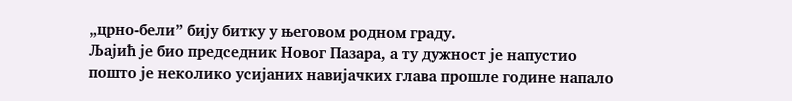„црно-бели” бију битку у његовом родном граду.
Љајић је био председник Новог Пазара, а ту дужност је напустио пошто је неколико усијаних навијачких глава прошле године напало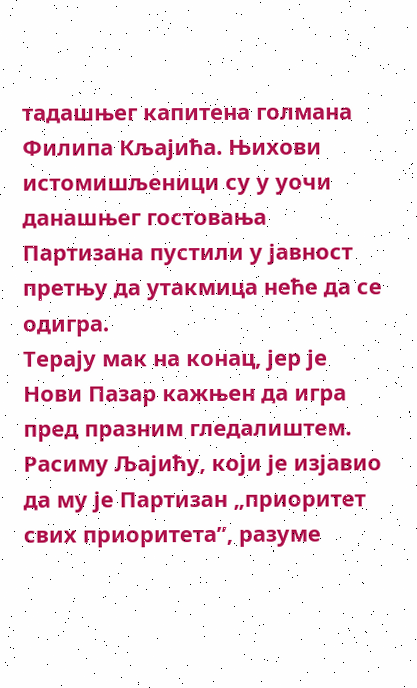тадашњег капитена голмана Филипа Кљајића. Њихови истомишљеници су у уочи данашњег гостовања Партизана пустили у јавност претњу да утакмица неће да се одигра.
Терају мак на конац, јер је Нови Пазар кажњен да игра пред празним гледалиштем. Расиму Љајићу, који је изјавио да му је Партизан „приоритет свих приоритета”, разуме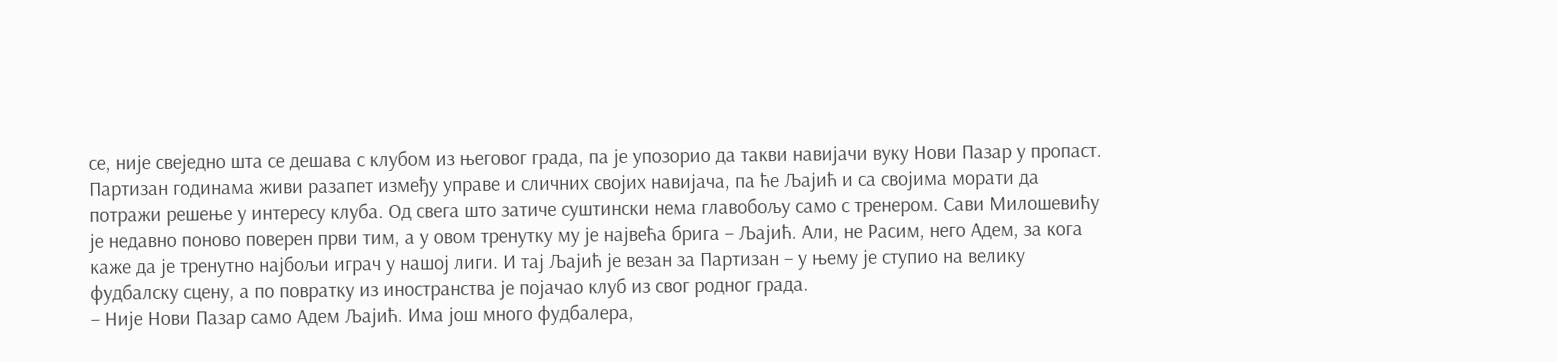се, није свеједно шта се дешава с клубом из његовог града, па је упозорио да такви навијачи вуку Нови Пазар у пропаст.
Партизан годинама живи разапет између управе и сличних својих навијача, па ће Љајић и са својима морати да потражи решење у интересу клуба. Од свега што затиче суштински нема главобољу само с тренером. Сави Милошевићу је недавно поново поверен први тим, а у овом тренутку му је највећа брига – Љајић. Али, не Расим, него Адем, за кога каже да је тренутно најбољи играч у нашој лиги. И тај Љајић је везан за Партизан – у њему је ступио на велику фудбалску сцену, а по повратку из иностранства је појачао клуб из свог родног града.
– Није Нови Пазар само Адем Љајић. Има још много фудбалера,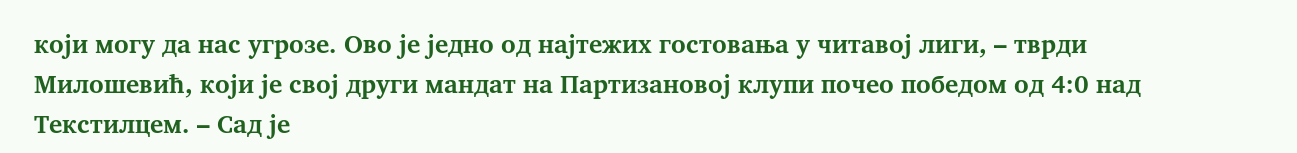који могу да нас угрозе. Ово је једно од најтежих гостовања у читавој лиги, – тврди Милошевић, који је свој други мандат на Партизановој клупи почео победом од 4:0 над Текстилцем. – Сад је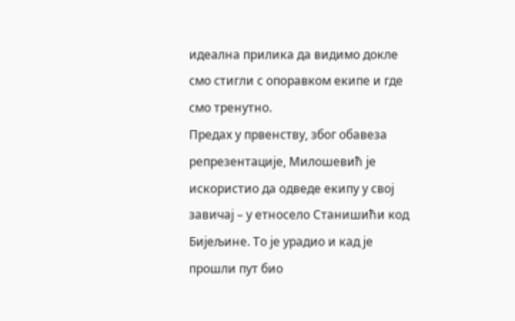идеална прилика да видимо докле смо стигли с опоравком екипе и где смо тренутно.
Предах у првенству, због обавеза репрезентације, Милошевић је искористио да одведе екипу у свој завичај – у етносело Станишићи код Бијељине. То је урадио и кад је прошли пут био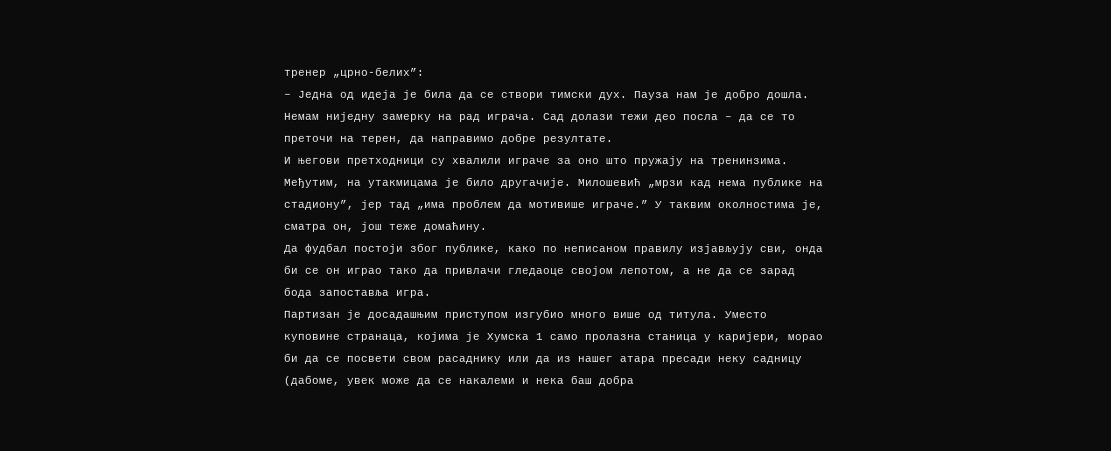тренер „црно-белих”:
– Једна од идеја је била да се створи тимски дух. Пауза нам је добро дошла. Немам ниједну замерку на рад играча. Сад долази тежи део посла – да се то преточи на терен, да направимо добре резултате.
И његови претходници су хвалили играче за оно што пружају на тренинзима. Међутим, на утакмицама је било другачије. Милошевић „мрзи кад нема публике на стадиону”, јер тад „има проблем да мотивише играче.” У таквим околностима је, сматра он, још теже домаћину.
Да фудбал постоји због публике, како по неписаном правилу изјављују сви, онда би се он играо тако да привлачи гледаоце својом лепотом, а не да се зарад бода запоставља игра.
Партизан је досадашњим приступом изгубио много више од титула. Уместо куповине странаца, којима је Хумска 1 само пролазна станица у каријери, морао би да се посвети свом расаднику или да из нашег атара пресади неку садницу (дабоме, увек може да се накалеми и нека баш добра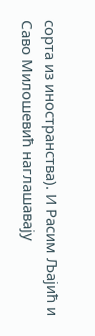сорта из иностранства). И Расим Љајић и Саво Милошевић наглашавају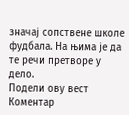значај сопствене школе фудбала. На њима је да те речи претворе у дело.
Подели ову вест
Комeнтар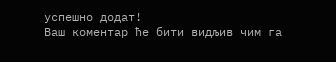успeшно додат!
Ваш комeнтар ћe бити видљив чим га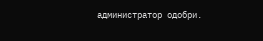администратор одобри.